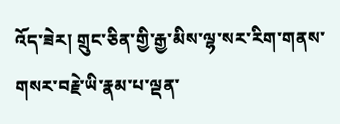འོད་ཟེར། གྲུང་ཅིན་གྱི་རྒྱ་མིས་ལྷ་སར་རིག་གནས་གསར་བརྗེ་ཡི་རྣམ་པ་ལྡན་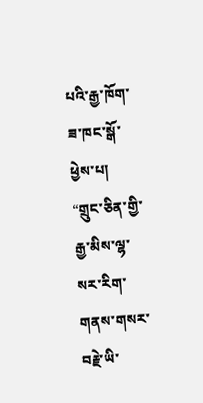པའི་རྒྱ་ཁོག་ཟ་ཁང་སྒོ་ཕྱེས་པ།
“གྲུང་ཅིན་གྱི་རྒྱ་མིས་ལྷ་སར་རིག་གནས་གསར་བརྗེ་ཡི་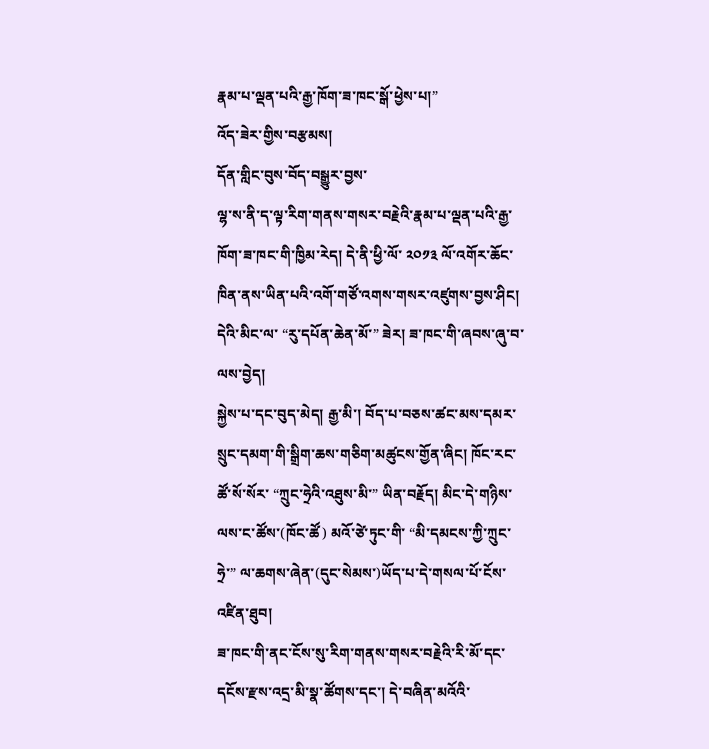རྣམ་པ་ལྡན་པའི་རྒྱ་ཁོག་ཟ་ཁང་སྒོ་ཕྱེས་པ།”
འོད་ཟེར་གྱིས་བརྩམས།
དོན་གླིང་བུས་བོད་བསྒྱུར་བྱས་
ལྷ་ས་ནི་ད་ལྟ་རིག་གནས་གསར་བརྗེའི་རྣམ་པ་ལྡན་པའི་རྒྱ་ཁོག་ཟ་ཁང་གི་ཁྱིམ་རེད། དེ་ནི་ཕྱི་ལོ་ ༢༠༡༣ ལོ་འགོར་ཆོང་ཁིན་ནས་ཡིན་པའི་འགོ་གཙོ་འགས་གསར་འཛུགས་བྱས་ཤིང། དེའི་མིང་ལ་ “རུ་དཔོན་ཆེན་མོ་” ཟེར། ཟ་ཁང་གི་ཞབས་ཞུ་བ་ལས་བྱེད།
སྐྱེས་པ་དང་བུད་མེད། རྒྱ་མི་། བོད་པ་བཅས་ཚང་མས་དམར་སྲུང་དམག་གི་སྒྲིག་ཆས་གཅིག་མཚུངས་གྱོན་ཞིང། ཁོང་རང་ཚོ་སོ་སོར་ “ཀྲུང་ཧྲེའི་འཐུས་མི་” ཡིན་བརྗོད། མིང་དེ་གཉིས་ལས་ང་ཚོས་(ཁོང་ཚོ) མའོ་ཙེ་ཏུང་གི་ “མི་དམངས་ཀྱི་ཀྲུང་ཧྲེ་” ལ་ཆགས་ཞེན་(དུང་སེམས་)ཡོད་པ་དེ་གསལ་པོ་ངོས་འཛིན་ཐུབ།
ཟ་ཁང་གི་ནང་ངོས་སུ་རིག་གནས་གསར་བརྗེའི་རི་མོ་དང་དངོས་རྫས་འདྲ་མི་སྣ་ཚོགས་དང་། དེ་བཞིན་མའོའི་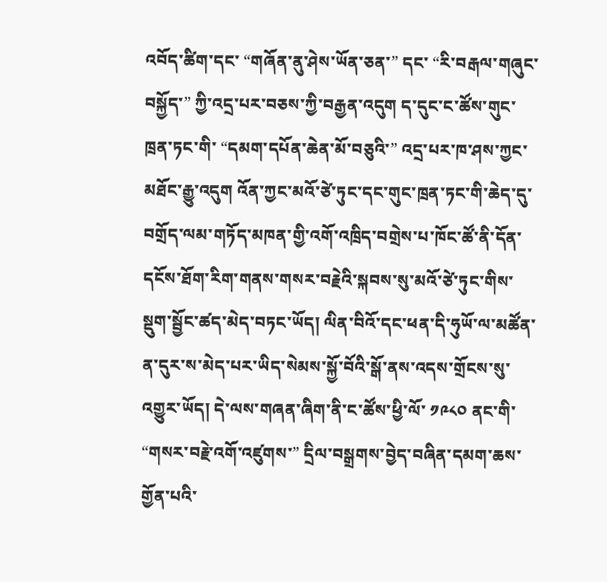འབོད་ཚིག་དང་ “གཞོན་ནུ་ཤེས་ཡོན་ཅན་” དང་ “རི་བརྒལ་གཞུང་བསྐྱོད་” ཀྱི་འདྲ་པར་བཅས་ཀྱི་བརྒྱན་འདུག ད་དུང་ང་ཚོས་གུང་ཁྲན་ཏང་གི་ “དམག་དཔོན་ཆེན་མོ་བཅུའི་” འདྲ་པར་ཁ་ཤས་ཀྱང་མཐོང་རྒྱུ་འདུག འོན་ཀྱང་མའོ་ཙེ་ཏུང་དང་གུང་ཁྲན་ཏང་གི་ཆེད་དུ་བགྲོད་ལམ་གཏོད་མཁན་གྱི་འགོ་འཁྲིད་བགྲེས་པ་ཁོང་ཚོ་ནི་དོན་དངོས་ཐོག་རིག་གནས་གསར་བརྗེའི་སྐབས་སུ་མའོ་ཙེ་ཏུང་གིས་སྡུག་སྦྱོང་ཚད་མེད་བཏང་ཡོད། ལིན་བིའོ་དང་ཕན་དི་ཧུཡོ་ལ་མཚོན་ན་དུར་ས་མེད་པར་ཡིད་སེམས་སྐྱོ་བོའི་སྒོ་ནས་འདས་གྲོངས་སུ་འགྱུར་ཡོད། དེ་ལས་གཞན་ཞིག་ནི་ང་ཚོས་ཕྱི་ལོ་ ༡༩༨༠ ནང་གི་ “གསར་བརྗེ་འགོ་འཛུགས་” དྲིལ་བསྒྲགས་བྱེད་བཞིན་དམག་ཆས་གྱོན་པའི་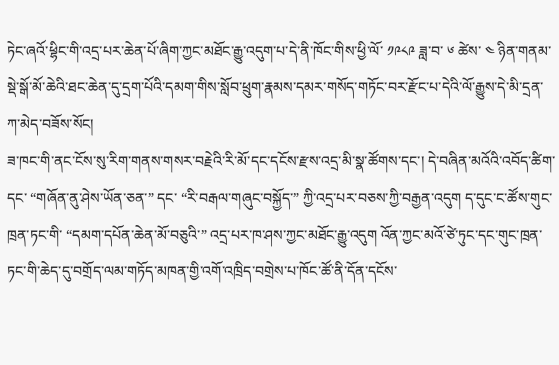ཏེང་ཞའོ་ཕྷིང་གི་འདྲ་པར་ཆེན་པོ་ཞིག་ཀྱང་མཐོང་རྒྱུ་འདུག་པ་དེ་ནི་ཁོང་གིས་ཕྱི་ལོ་ ༡༩༨༩ ཟླ་བ་ ༦ ཚེས་ ༤ ཉིན་གནམ་སྡེ་སྒོ་མོ་ཆེའི་ཐང་ཆེན་དུ་དྲག་པོའི་དམག་གིས་སློབ་ཕྲུག་རྣམས་དམར་གསོད་གཏོང་བར་རྫོང་པ་དེའི་ལོ་རྒྱུས་དེ་མི་དྲན་ཀ་མེད་བཟོས་སོང།
ཟ་ཁང་གི་ནང་ངོས་སུ་རིག་གནས་གསར་བརྗེའི་རི་མོ་དང་དངོས་རྫས་འདྲ་མི་སྣ་ཚོགས་དང་། དེ་བཞིན་མའོའི་འབོད་ཚིག་དང་ “གཞོན་ནུ་ཤེས་ཡོན་ཅན་” དང་ “རི་བརྒལ་གཞུང་བསྐྱོད་” ཀྱི་འདྲ་པར་བཅས་ཀྱི་བརྒྱན་འདུག ད་དུང་ང་ཚོས་གུང་ཁྲན་ཏང་གི་ “དམག་དཔོན་ཆེན་མོ་བཅུའི་” འདྲ་པར་ཁ་ཤས་ཀྱང་མཐོང་རྒྱུ་འདུག འོན་ཀྱང་མའོ་ཙེ་ཏུང་དང་གུང་ཁྲན་ཏང་གི་ཆེད་དུ་བགྲོད་ལམ་གཏོད་མཁན་གྱི་འགོ་འཁྲིད་བགྲེས་པ་ཁོང་ཚོ་ནི་དོན་དངོས་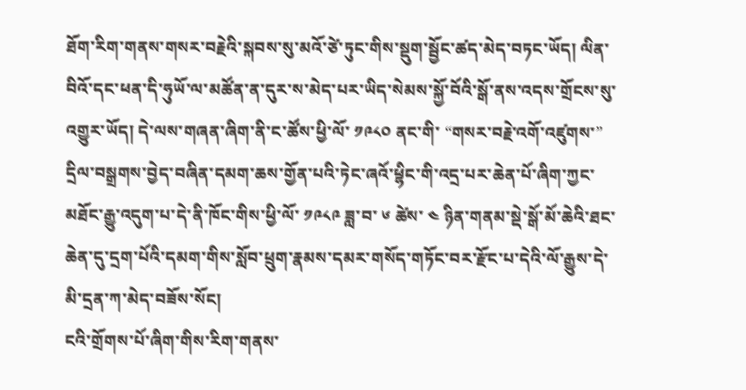ཐོག་རིག་གནས་གསར་བརྗེའི་སྐབས་སུ་མའོ་ཙེ་ཏུང་གིས་སྡུག་སྦྱོང་ཚད་མེད་བཏང་ཡོད། ལིན་བིའོ་དང་ཕན་དི་ཧུཡོ་ལ་མཚོན་ན་དུར་ས་མེད་པར་ཡིད་སེམས་སྐྱོ་བོའི་སྒོ་ནས་འདས་གྲོངས་སུ་འགྱུར་ཡོད། དེ་ལས་གཞན་ཞིག་ནི་ང་ཚོས་ཕྱི་ལོ་ ༡༩༨༠ ནང་གི་ “གསར་བརྗེ་འགོ་འཛུགས་” དྲིལ་བསྒྲགས་བྱེད་བཞིན་དམག་ཆས་གྱོན་པའི་ཏེང་ཞའོ་ཕྷིང་གི་འདྲ་པར་ཆེན་པོ་ཞིག་ཀྱང་མཐོང་རྒྱུ་འདུག་པ་དེ་ནི་ཁོང་གིས་ཕྱི་ལོ་ ༡༩༨༩ ཟླ་བ་ ༦ ཚེས་ ༤ ཉིན་གནམ་སྡེ་སྒོ་མོ་ཆེའི་ཐང་ཆེན་དུ་དྲག་པོའི་དམག་གིས་སློབ་ཕྲུག་རྣམས་དམར་གསོད་གཏོང་བར་རྫོང་པ་དེའི་ལོ་རྒྱུས་དེ་མི་དྲན་ཀ་མེད་བཟོས་སོང།
ངའི་གྲོགས་པོ་ཞིག་གིས་རིག་གནས་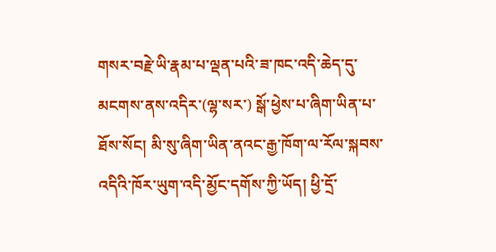གསར་བརྗེ་ཡི་རྣམ་པ་ལྡན་པའི་ཟ་ཁང་འདི་ཆེད་དུ་མངགས་ནས་འདིར་(ལྷ་སར་) སྒོ་ཕྱེས་པ་ཞིག་ཡིན་པ་ཐོས་སོང། མི་སུ་ཞིག་ཡིན་ནའང་རྒྱ་ཁོག་ལ་རོལ་སྐབས་འདིའི་ཁོར་ཡུག་འདི་མྱོང་དགོས་ཀྱི་ཡོད། ཕྱི་དྲོ་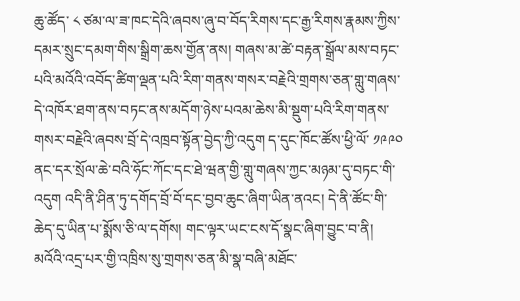ཆུ་ཚོད་ ༨ ཙམ་ལ་ཟ་ཁང་དེའི་ཞབས་ཞུ་བ་བོད་རིགས་དང་རྒྱ་རིགས་རྣམས་ཀྱིས་དམར་སྲུང་དམག་གིས་སྒྲིག་ཆས་གྱོན་ནས། གཞས་མ་ཚེ་བརྟན་སྒྲོལ་མས་བཏང་པའི་མའོའི་འབོད་ཚིག་ལྡན་པའི་རིག་གནས་གསར་བརྗེའི་གྲགས་ཅན་གླུ་གཞས་དེ་འཁོར་ཐག་ནས་བཏང་ནས་མདོག་ཉེས་པའམ་ཆེས་མི་སྡུག་པའི་རིག་གནས་གསར་བརྗེའི་ཞབས་བྲོ་དེ་འཁྲབ་སྟོན་བྱེད་ཀྱི་འདུག ད་དུང་ཁོང་ཚོས་ཕྱི་ལོ་ ༡༩༩༠ ནང་དར་སྲོལ་ཆེ་བའི་ཧོང་ཀོང་དང་ཐེ་ཝན་གྱི་གླུ་གཞས་ཀྱང་མཉམ་དུ་བཏང་གི་འདུག འདི་ནི་ཤིན་ཏུ་དགོད་བྲོ་བོ་དང་བྱབ་ཆུང་ཞིག་ཡིན་ནའང། དེ་ནི་ཚོང་གི་ཆེད་དུ་ཡིན་པ་སྨོས་ཅི་ལ་དགོས། གང་ལྟར་ཡང་ངས་དོ་སྣང་ཞིག་བྱུང་བ་ནི། མའོའི་འདྲ་པར་གྱི་འཁྲིས་སུ་གྲགས་ཅན་མི་སྣ་བཞི་མཐོང་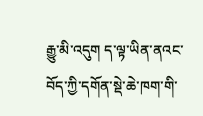རྒྱུ་མི་འདུག ད་ལྟ་ཡིན་ནའང་བོད་ཀྱི་དགོན་སྡེ་ཆེ་ཁག་གི་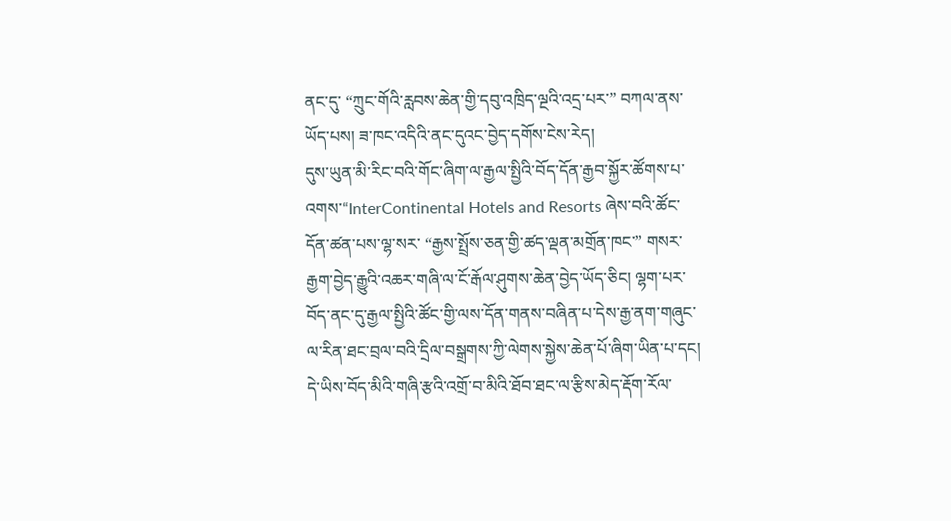ནང་དུ་ “ཀྲུང་གོའི་རླབས་ཆེན་གྱི་དབུ་འཁྲིད་ལྔའི་འདྲ་པར་” བཀལ་ནས་ཡོད་པས། ཟ་ཁང་འདིའི་ནང་དུའང་བྱེད་དགོས་ངེས་རེད།
དུས་ཡུན་མི་རིང་བའི་གོང་ཞིག་ལ་རྒྱལ་སྤྱིའི་བོད་དོན་རྒྱབ་སྐྱོར་ཚོགས་པ་འགས་“InterContinental Hotels and Resorts ཞེས་བའི་ཚོང་དོན་ཚན་པས་ལྷ་སར་ “རྒྱས་སྤྲོས་ཅན་གྱི་ཚད་ལྡན་མགྲོན་ཁང་” གསར་རྒྱག་བྱེད་རྒྱུའི་འཆར་གཞི་ལ་ངོ་རྒོལ་ཤུགས་ཆེན་བྱེད་ཡོད་ཅིང། ལྷག་པར་བོད་ནང་དུ་རྒྱལ་སྤྱིའི་ཚོང་གྱི་ལས་དོན་གནས་བཞིན་པ་དེས་རྒྱ་ནག་གཞུང་ལ་རིན་ཐང་བྲལ་བའི་དྲིལ་བསྒྲགས་ཀྱི་ལེགས་སྐྱེས་ཆེན་པོ་ཞིག་ཡིན་པ་དང། དེ་ཡིས་བོད་མིའི་གཞི་རྩའི་འགྲོ་བ་མིའི་ཐོབ་ཐང་ལ་རྩིས་མེད་རྡོག་རོལ་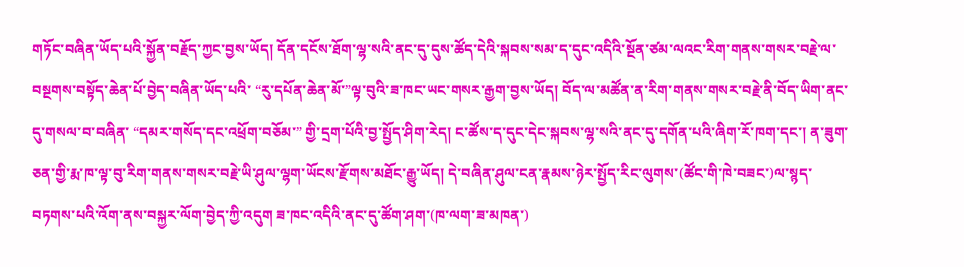གཏོང་བཞིན་ཡོད་པའི་སྐྱོན་བརྗོད་ཀྱང་བྱས་ཡོད། དོན་དངོས་ཐོག་ལྷ་སའི་ནང་དུ་དུས་ཚོད་དེའི་སྐབས་སམ་ད་དུང་འདིའི་སྔོན་ཙམ་ལའང་རིག་གནས་གསར་བརྗེ་ལ་བསྔགས་བསྟོད་ཆེན་པོ་བྱེད་བཞིན་ཡོད་པའི་ “རུ་དཔོན་ཆེན་མོ་”ལྟ་བུའི་ཟ་ཁང་ཡང་གསར་རྒྱག་བྱས་ཡོད། བོད་ལ་མཚོན་ན་རིག་གནས་གསར་བརྗེ་ནི་བོད་ཡིག་ནང་དུ་གསལ་བ་བཞིན་ “དམར་གསོད་དང་འཕྲོག་བཅོམ་” གྱི་དྲག་པོའི་བྱ་སྤྱོད་ཤིག་རེད། ང་ཚོས་ད་དུང་དེང་སྐབས་ལྷ་སའི་ནང་དུ་དགོན་པའི་ཞིག་རོ་ཁག་དང་། ན་ཟུག་ཅན་གྱི་རྨ་ཁ་ལྟ་བུ་རིག་གནས་གསར་བརྗེ་ཡི་ཤུལ་ལྷག་ཡོངས་རྫོགས་མཐོང་རྒྱུ་ཡོད། དེ་བཞིན་ཤུལ་ངན་རྣམས་ཉེར་སྤྱོད་རིང་ལུགས་(ཚོང་གི་ཁེ་བཟང་)ལ་སྙད་བཏགས་པའི་འོག་ནས་བསྐྱར་ལོག་བྱེད་ཀྱི་འདུག ཟ་ཁང་འདིའི་ནང་དུ་ཚོག་ཤག་(ཁ་ལག་ཟ་མཁན་)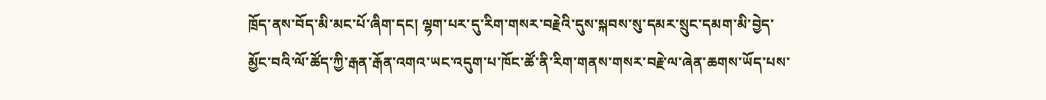ཁྲོད་ནས་བོད་མི་མང་པོ་ཞིག་དང། ལྷག་པར་དུ་རིག་གསར་བརྗེའི་དུས་སྐབས་སུ་དམར་སྲུང་དམག་མི་བྱེད་མྱོང་བའི་ལོ་ཚོད་ཀྱི་རྒན་རྒོན་འགའ་ཡང་འདུག་པ་ཁོང་ཚོ་ནི་རིག་གནས་གསར་བརྗེ་ལ་ཞེན་ཆགས་ཡོད་པས་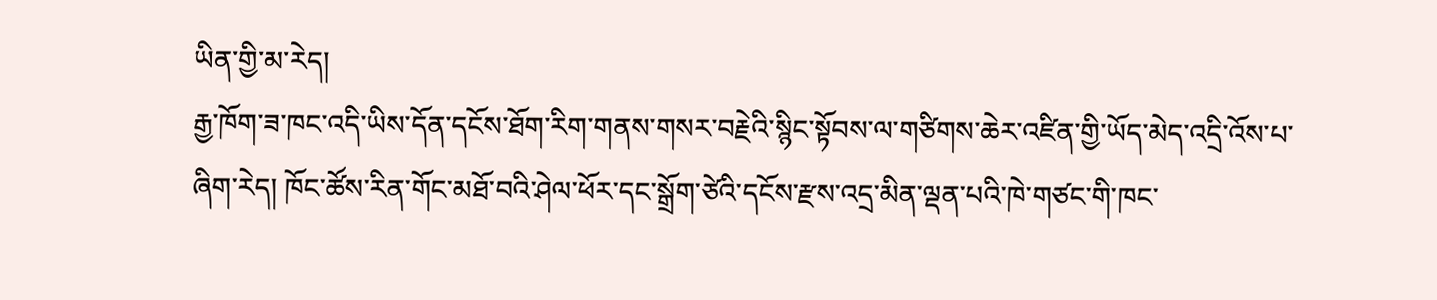ཡིན་གྱི་མ་རེད།
རྒྱ་ཁོག་ཟ་ཁང་འདི་ཡིས་དོན་དངོས་ཐོག་རིག་གནས་གསར་བརྗེའི་སྙིང་སྟོབས་ལ་གཙིགས་ཆེར་འཛིན་གྱི་ཡོད་མེད་འདྲི་འོས་པ་ཞིག་རེད། ཁོང་ཚོས་རིན་གོང་མཐོ་བའི་ཤེལ་ཕོར་དང་སྒྲོག་ཙེའི་དངོས་རྫས་འདྲ་མིན་ལྡན་པའི་ཁེ་གཙང་གི་ཁང་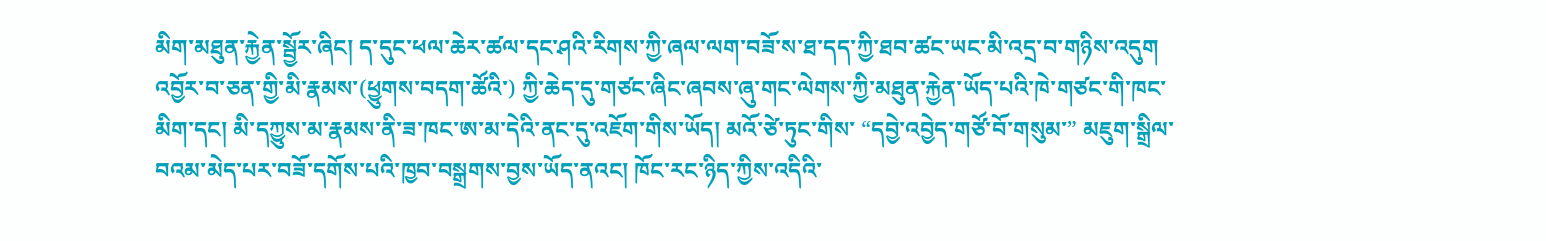མིག་མཐུན་རྐྱེན་སྦྱོར་ཞིང། ད་དུང་ཕལ་ཆེར་ཚལ་དང་ཤའི་རིགས་ཀྱི་ཞལ་ལག་བཟོ་ས་ཐ་དད་ཀྱི་ཐབ་ཚང་ཡང་མི་འདྲ་བ་གཉིས་འདུག འབྱོར་བ་ཅན་གྱི་མི་རྣམས་(ཕྱུགས་བདག་ཚོའི་) ཀྱི་ཆེད་དུ་གཙང་ཞིང་ཞབས་ཞུ་གང་ལེགས་ཀྱི་མཐུན་རྐྱེན་ཡོད་པའི་ཁེ་གཙང་གི་ཁང་མིག་དང། མི་དཀྱུས་མ་རྣམས་ནི་ཟ་ཁང་ཨ་མ་དེའི་ནང་དུ་འཇོག་གིས་ཡོད། མའོ་ཙེ་ཏུང་གིས་ “དབྱེ་འབྱེད་གཙོ་བོ་གསུམ་” མཇུག་སྒྲིལ་བའམ་མེད་པར་བཟོ་དགོས་པའི་ཁྱབ་བསྒྲགས་བྱས་ཡོད་ནའང། ཁོང་རང་ཉིད་ཀྱིས་འདིའི་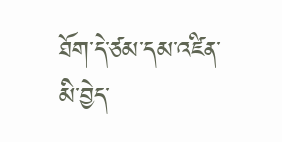ཐོག་དེ་ཙམ་དམ་འཛིན་མི་བྱེད་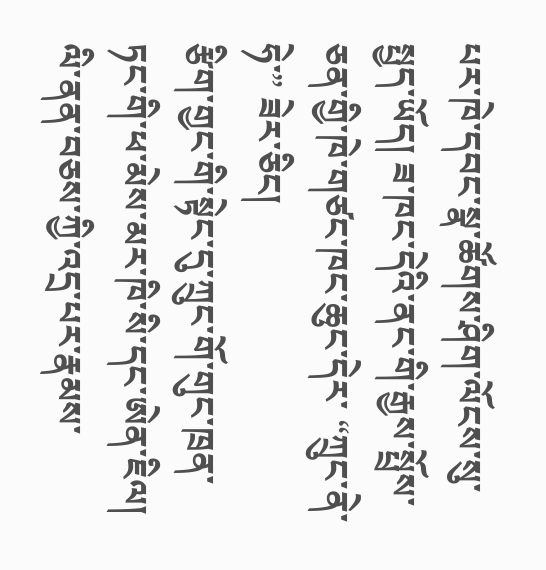པར་ཁེ་དབང་སྣ་ཚོགས་ཤིག་ལོངས་སུ་སྤྱད་ཡོད། ཟ་ཁང་དེའི་ནང་གི་རྒྱས་སྤྲོས་ཅན་གྱི་ཁེ་གཙང་ཁང་ཆུང་དེར་ “ཀྲུང་ནེ་ཧེ་” ཟེར་ཅིང།
རྩིག་གྱང་གི་སྟེང་དུ་ཀྲུང་གོ་གུང་ཁྲན་ཏང་གི་ཕ་མེས་མར་ཁི་སི་དང་ཨེན་ཇིལ། ལི་ནན་བཅས་ཀྱི་འདྲ་པར་རྣམས་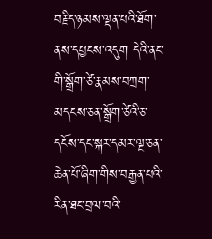བརྗིད་ཉམས་ལྡན་པའི་ཐོག་ནས་དཔྱངས་འདུག དེའི་ནང་གི་སྒྲོག་ཙེ་རྣམས་བཀྲག་མདངས་ཅན་སྒྲོག་ཙེའི་ཅ་དངོས་དང་སྐར་དམར་ལྔ་ཅན་ཆེན་པོ་ཞིག་གིས་བརྒྱན་པའི་རིན་ཐང་བྲལ་བའི་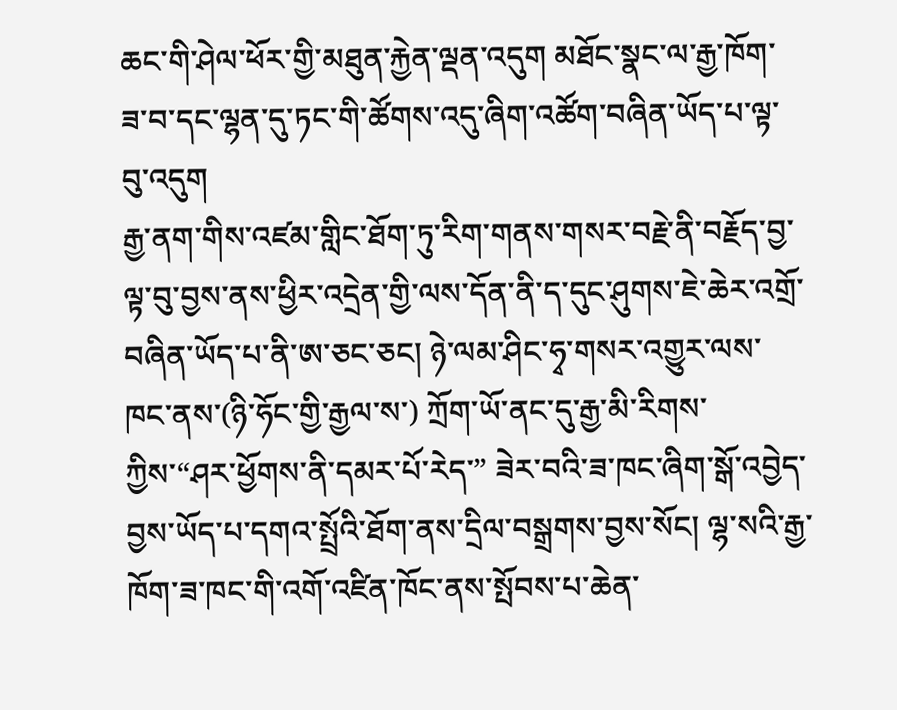ཆང་གི་ཤེལ་ཕོར་གྱི་མཐུན་རྐྱེན་ལྡན་འདུག མཐོང་སྣང་ལ་རྒྱ་ཁོག་ཟ་བ་དང་ལྷན་དུ་ཏང་གི་ཚོགས་འདུ་ཞིག་འཚོག་བཞིན་ཡོད་པ་ལྟ་བུ་འདུག
རྒྱ་ནག་གིས་འཛམ་གླིང་ཐོག་ཏུ་རིག་གནས་གསར་བརྗེ་ནི་བརྗོད་བྱ་ལྟ་བུ་བྱས་ནས་ཕྱིར་འདྲེན་གྱི་ལས་དོན་ནི་ད་དུང་ཤུགས་ཇེ་ཆེར་འགྲོ་བཞིན་ཡོད་པ་ནི་ཨ་ཅང་ཅང། ཉེ་ལམ་ཤིང་ཧྭ་གསར་འགྱུར་ལས་ཁང་ནས་(ཉི་ཧོང་གྱི་རྒྱལ་ས་) ཀྲོག་ཡོ་ནང་དུ་རྒྱ་མི་རིགས་ཀྱིས་“ཤར་ཕྱོགས་ནི་དམར་པོ་རེད་” ཟེར་བའི་ཟ་ཁང་ཞིག་སྒོ་འབྱེད་བྱས་ཡོད་པ་དགའ་སྤྲོའི་ཐོག་ནས་དྲིལ་བསྒྲགས་བྱས་སོང། ལྷ་སའི་རྒྱ་ཁོག་ཟ་ཁང་གི་འགོ་འཛིན་ཁོང་ནས་སྤོབས་པ་ཆེན་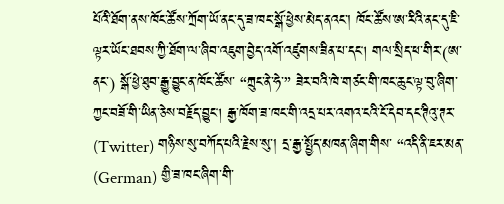པོའི་ཐོག་ནས་ཁོང་ཚོས་ཀྲོག་ཡོ་ནང་དུ་ཟ་ཁང་སྒོ་ཕྱེས་མེད་ནའང་། ཁོང་ཚོས་ཨ་རིའི་ནང་དུ་ཇི་ལྟར་ཡོང་ཐབས་ཀྱི་ཐོག་ལ་ཞིབ་འཇུག་བྱེད་འགོ་འཛུགས་ཟིན་པ་དང། གལ་སྲིད་ཕ་གིར་(ཨ་ ནང་) སྒོ་ཕྱེ་ཐུབ་རྒྱུ་བྱུང་ན་ཁོང་ཚོས་ “ཀྲུང་ནེ་ཧེ་” ཟེར་བའི་ཁེ་གཙང་གི་ཁང་ཆུང་ལྟ་བུ་ཞིག་ཀྱང་བཟོ་གི་ཡིན་ཅེས་བརྗོད་བྱུང། རྒྱ་ཁོག་ཟ་ཁང་གི་འདྲ་པར་འགའ་ངའི་ངོ་དེབ་དང་ཊིའུ་ཊར་ (Twitter) གཉིས་སུ་བཀོད་པའི་རྗེས་སུ་། དྲ་རྒྱ་སྤྱོད་མཁན་ཞིག་གིས་ “འདི་ནི་ཇར་མན་ (German) གྱི་ཟ་ཁང་ཞིག་གི་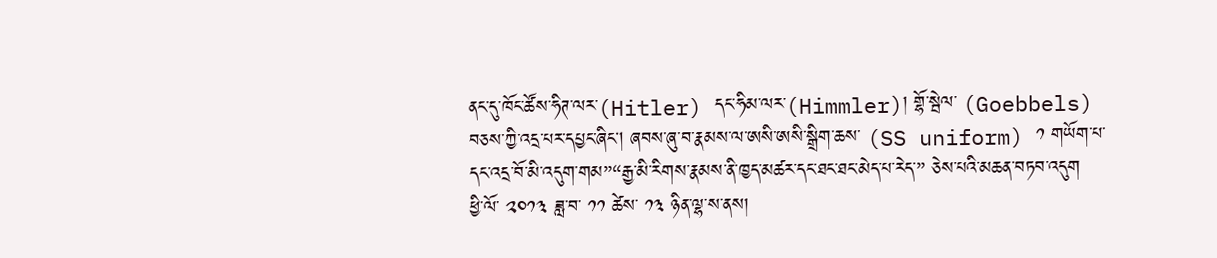ནང་དུ་ཁོང་ཚོས་ཧིཊ་ལར་(Hitler) དང་ཧིམ་ལར་(Himmler)། གྷོ་སྦེལ་ (Goebbels) བཅས་ཀྱི་འདྲ་པར་དཔྱང་ཞིང། ཞབས་ཞུ་བ་རྣམས་ལ་ཨསི་ཨསི་སྒྲིག་ཆས་ (SS uniform) ༡ གཡོག་པ་དང་འདྲ་བོ་མི་འདུག་གམ”“རྒྱ་མི་རིགས་རྣམས་ནི་ཁྱད་མཚར་དང་ཐང་ཐང་མེད་པ་རེད་” ཅེས་པའི་མཆན་བཏབ་འདུག
ཕྱི་ལོ་ ༢༠༡༣ ཟླ་བ་ ༡༡ ཚེས་ ༡༣ ཉིན་ལྷ་ས་ནས།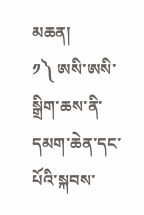མཆན།
༡༽ ཨསི་ཨསི་སྒྲིག་ཆས་ནི་དམག་ཆེན་དང་པོའི་སྐབས་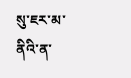སུ་ཇར་མ་ནིའི་ན་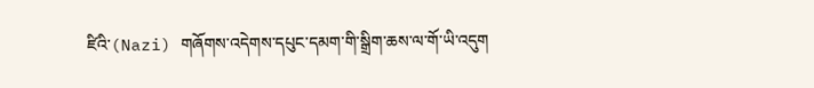ཛིའི་(Nazi) གཞོགས་འདེགས་དཔུང་དམག་གི་སྒྲིག་ཆས་ལ་གོ་ཡི་འདུག